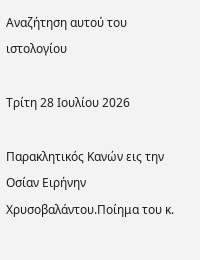Αναζήτηση αυτού του ιστολογίου

Τρίτη 28 Ιουλίου 2026

Παρακλητικός Κανών εις την Οσίαν Ειρήνην Χρυσοβαλάντου.Ποίημα του κ.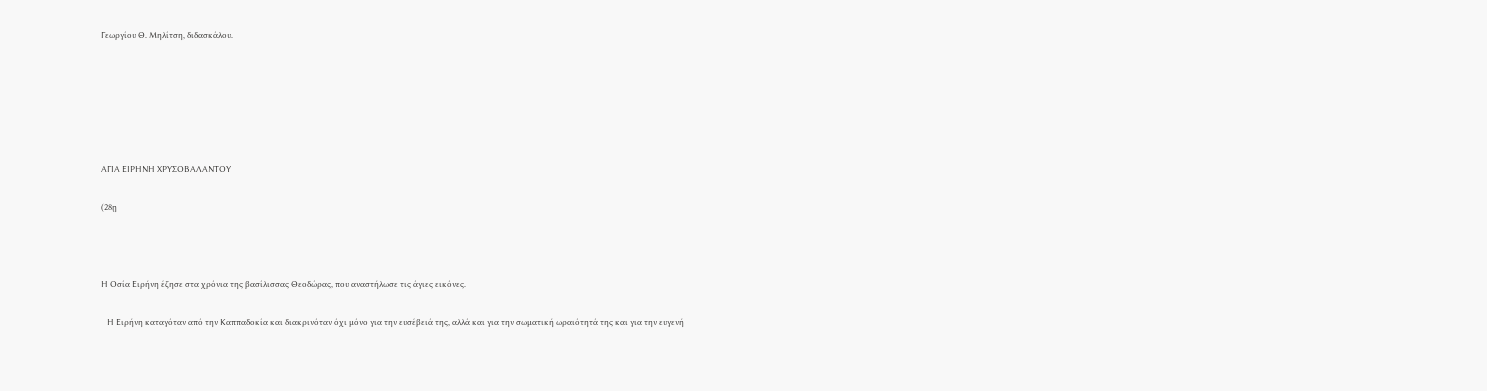Γεωργίου Θ. Μηλίτση, διδασκάλου.






ΑΓΙΑ ΕΙΡΗΝΗ ΧΡΥΣΟΒΑΛΑΝΤΟΥ

(28ῃ



Η Οσία Ειρήνη έζησε στα χρόνια της βασίλισσας Θεοδώρας, που αναστήλωσε τις άγιες εικόνες.

   Η Ειρήνη καταγόταν από την Καππαδοκία και διακρινόταν όχι μόνο για την ευσέβειά της, αλλά και για την σωματική ωραιότητά της και για την ευγενή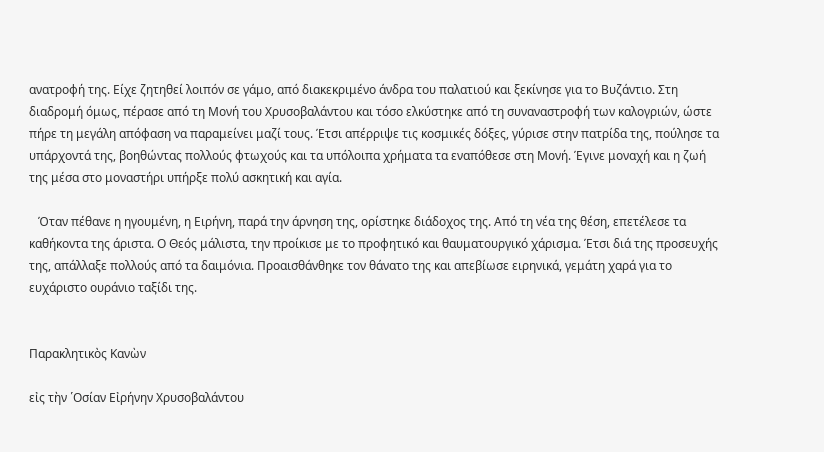ανατροφή της. Είχε ζητηθεί λοιπόν σε γάμο, από διακεκριμένο άνδρα του παλατιού και ξεκίνησε για το Βυζάντιο. Στη διαδρομή όμως, πέρασε από τη Μονή του Χρυσοβαλάντου και τόσο ελκύστηκε από τη συναναστροφή των καλογριών, ώστε πήρε τη μεγάλη απόφαση να παραμείνει μαζί τους. Έτσι απέρριψε τις κοσμικές δόξες, γύρισε στην πατρίδα της, πούλησε τα υπάρχοντά της, βοηθώντας πολλούς φτωχούς και τα υπόλοιπα χρήματα τα εναπόθεσε στη Μονή. Έγινε μοναχή και η ζωή της μέσα στο μοναστήρι υπήρξε πολύ ασκητική και αγία.

   Όταν πέθανε η ηγουμένη, η Ειρήνη, παρά την άρνηση της, ορίστηκε διάδοχος της. Από τη νέα της θέση, επετέλεσε τα καθήκοντα της άριστα. Ο Θεός μάλιστα, την προίκισε με το προφητικό και θαυματουργικό χάρισμα. Έτσι διά της προσευχής της, απάλλαξε πολλούς από τα δαιμόνια. Προαισθάνθηκε τον θάνατο της και απεβίωσε ειρηνικά, γεμάτη χαρά για το ευχάριστο ουράνιο ταξίδι της.


Παρακλητικὸς Κανὼν

εἰς τὴν ῾Οσίαν Εἰρήνην Χρυσοβαλάντου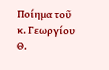Ποίημα τοῦ κ. Γεωργίου Θ.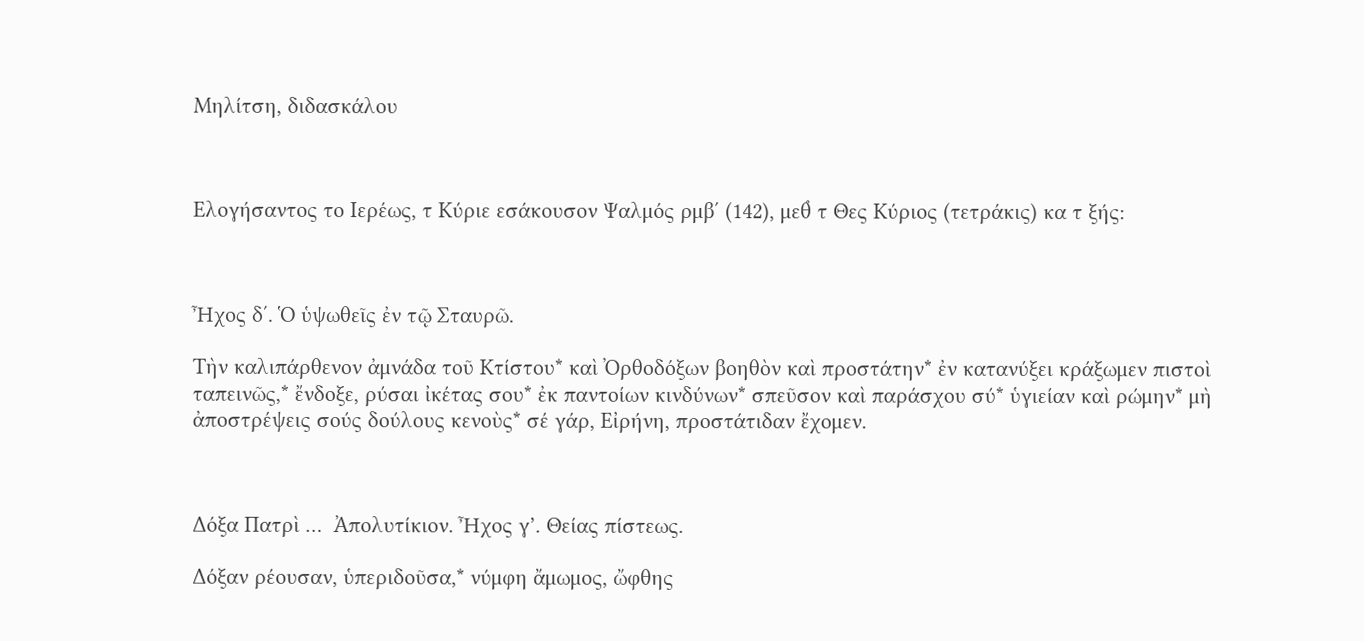Μηλίτση, διδασκάλου



Ελογήσαντος το Ιερέως, τ Κύριε εσάκουσον Ψαλμός ρμβ΄ (142), μεθ̉ τ Θες Κύριος (τετράκις) κα τ ξής:



Ἦχος δ΄. Ὁ ὑψωθεῖς ἐν τῷ Σταυρῶ.

Τὴν καλιπάρθενον ἀμνάδα τοῦ Κτίστου* καὶ Ὀρθοδόξων βοηθὸν καὶ προστάτην* ἐν κατανύξει κράξωμεν πιστοὶ ταπεινῶς,* ἔνδοξε, ρύσαι ἰκέτας σου* ἐκ παντοίων κινδύνων* σπεῦσον καὶ παράσχου σύ* ὑγιείαν καὶ ρώμην* μὴ ἀποστρέψεις σούς δούλους κενοὺς* σέ γάρ, Εἰρήνη, προστάτιδαν ἔχομεν.



Δόξα Πατρὶ …  Ἀπολυτίκιον. Ἦχος γ’. Θείας πίστεως.

Δόξαν ρέουσαν, ὑπεριδοῦσα,* νύμφη ἄμωμος, ὤφθης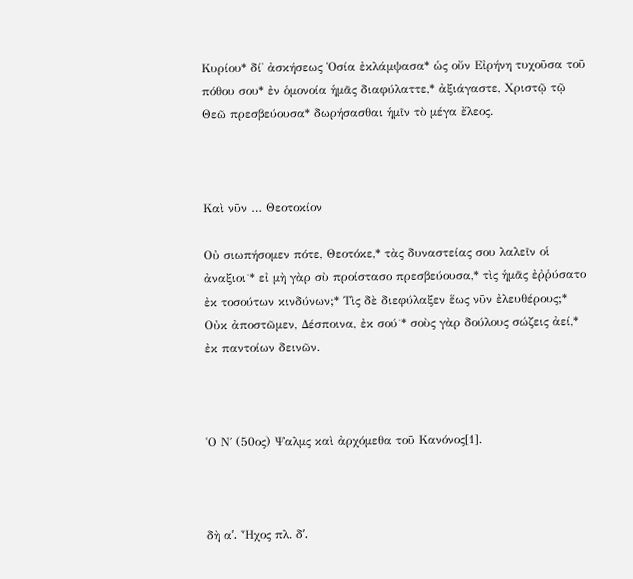Κυρίου* δί̉ ἀσκήσεως Ὁσία ἐκλάμψασα* ὡς οὔν Εἰρήνη τυχοῦσα τοῦ πόθου σου* ἐν ὁμονοία ἡμᾶς διαφύλαττε,* ἀξιάγαστε, Χριστῷ τῷ Θεῶ πρεσβεύουσα* δωρήσασθαι ἡμῖν τὸ μέγα ἔλεος.



Καὶ νῦν … Θεοτοκίον

Οὐ σιωπήσομεν πότε, Θεοτόκε,* τὰς δυναστείας σου λαλεῖν οἱ ἀναξιοι˙* εἰ μὴ γὰρ σὺ προίστασο πρεσβεύουσα,* τὶς ἡμᾶς ἐῤῥύσατο ἐκ τοσούτων κινδύνων;* Τὶς δὲ διεφύλαξεν ἕως νῦν ἐλευθέρους;* Οὐκ ἀποστῶμεν, Δέσποινα, ἐκ σού˙* σοὺς γὰρ δούλους σώζεις ἀεί,* ἐκ παντοίων δεινῶν.



῾Ο Ν΄ (50ος) Ψαλμς καὶ ἀρχόμεθα τοῦ Κανόνος[1].



δὴ αʹ. Ἦχος πλ. δʹ.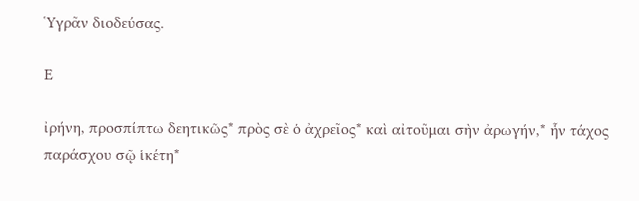Ὑγρᾶν διοδεύσας.

Ε

ἰρήνη, προσπίπτω δεητικῶς* πρὸς σὲ ὁ ἀχρεῖος* καὶ αἰτοῦμαι σὴν ἀρωγήν,* ἧν τάχος παράσχου σῷ ἱκέτη*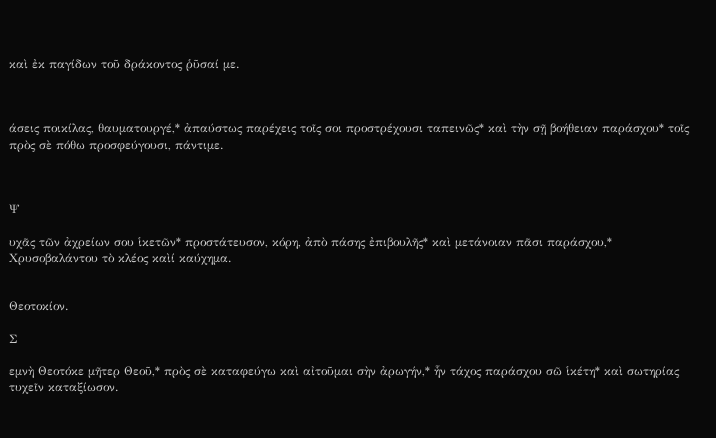καὶ ἐκ παγίδων τοῦ δράκοντος ῥῦσαί με.



άσεις ποικίλας, θαυματουργέ,* ἀπαύστως παρέχεις τοῖς σοι προστρέχουσι ταπεινῶς* καὶ τὴν σῇ βοήθειαν παράσχου* τοῖς πρὸς σὲ πόθω προσφεύγουσι, πάντιμε.



Ψ

υχᾶς τῶν ἀχρείων σου ἱκετῶν* προστάτευσον, κόρη, ἀπὸ πάσης ἐπιβουλῆς* καὶ μετάνοιαν πᾶσι παράσχου,* Χρυσοβαλάντου τὸ κλέος καὶί καύχημα.


Θεοτοκίον.

Σ

εμνὴ Θεοτόκε μῆτερ Θεοῦ,* πρὸς σὲ καταφεύγω καὶ αἰτοῦμαι σὴν ἀρωγήν,* ἧν τάχος παράσχου σῶ ἱκέτη* καὶ σωτηρίας τυχεῖν καταξίωσον.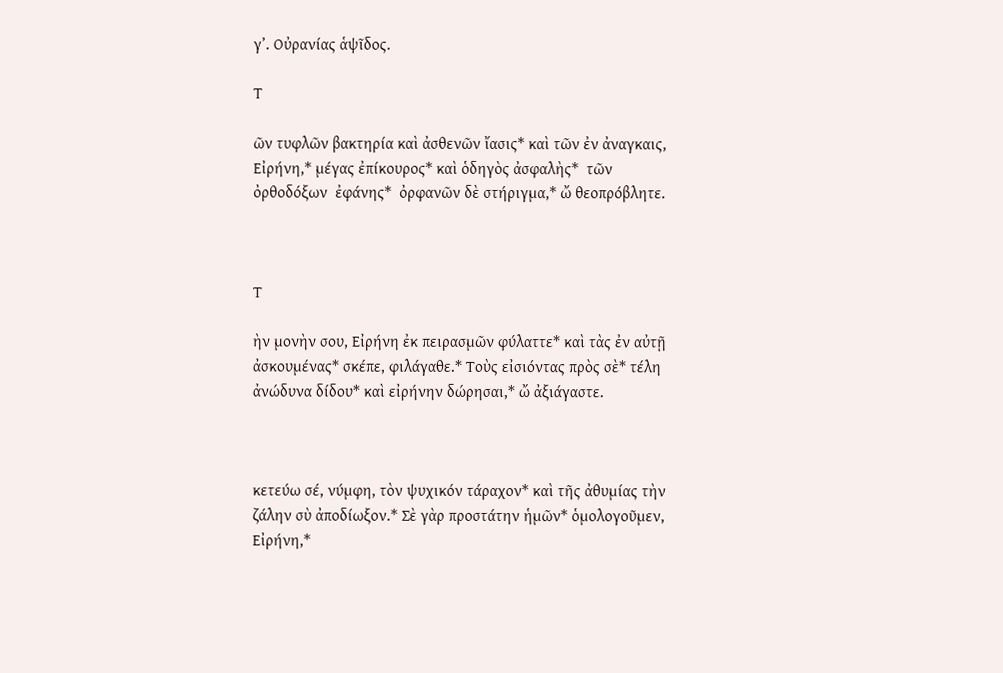γ’. Οὐρανίας ἁψῖδος.

Τ

ῶν τυφλῶν βακτηρία καὶ ἀσθενῶν ἴασις* καὶ τῶν ἐν ἀναγκαις, Εἰρήνη,* μέγας ἐπίκουρος* καὶ ὁδηγὸς ἀσφαλὴς*  τῶν  ὀρθοδόξων  ἐφάνης*  ὀρφανῶν δὲ στήριγμα,* ὤ θεοπρόβλητε.



Τ

ὴν μονὴν σου, Εἰρήνη ἐκ πειρασμῶν φύλαττε* καὶ τὰς ἐν αὐτῇ ἀσκουμένας* σκέπε, φιλάγαθε.* Τοὺς εἰσιόντας πρὸς σὲ* τέλη ἀνώδυνα δίδου* καὶ εἰρήνην δώρησαι,* ὤ ἀξιάγαστε.



κετεύω σέ, νύμφη, τὸν ψυχικόν τάραχον* καὶ τῆς ἀθυμίας τὴν ζάλην σὺ ἀποδίωξον.* Σὲ γὰρ προστάτην ἡμῶν* ὁμολογοῦμεν, Εἰρήνη,*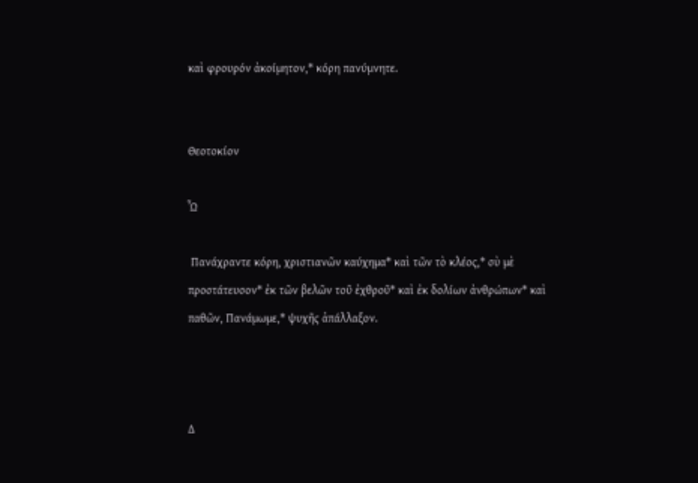καὶ φρουρόν ἀκοίμητον,* κόρη πανύμνητε.


Θεοτοκίον

῏Ω

 Πανάχραντε κόρη, χριστιανῶν καύχημα* καὶ τῶν τὸ κλέος,* σὺ μὲ προστάτευσον* ἐκ τῶν βελῶν τοῦ ἐχθροῦ* καὶ ἐκ δολίων ἀνθρώπων* καὶ παθῶν, Πανάμωμε,* ψυχῆς ἁπάλλαξον.



Δ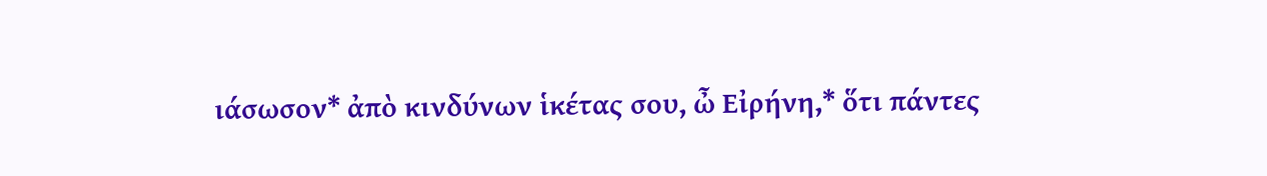ιάσωσον* ἀπὸ κινδύνων ἱκέτας σου, ὦ Εἰρήνη,* ὅτι πάντες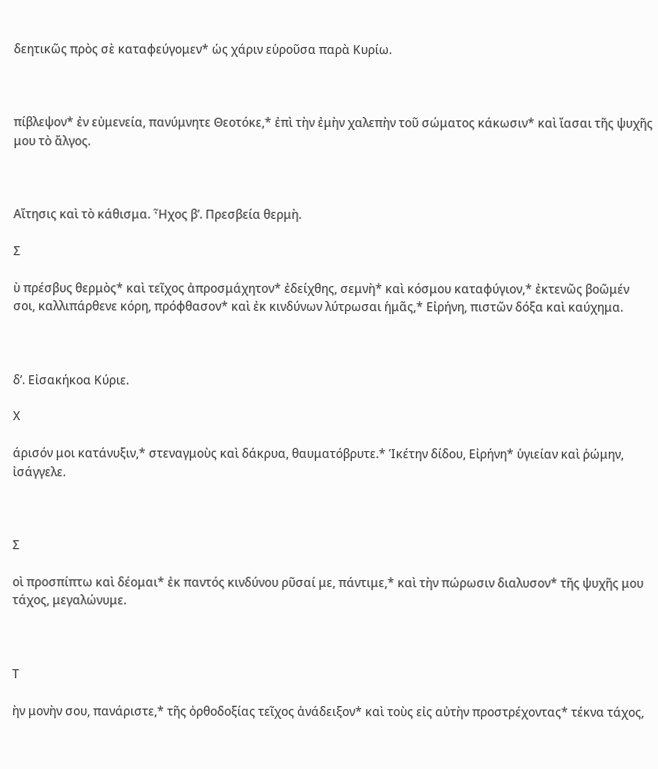δεητικῶς πρὸς σὲ καταφεύγομεν* ὡς χάριν εὑροῦσα παρὰ Κυρίω.



πίβλεψον* ἐν εὐμενεία, πανύμνητε Θεοτόκε,* ἐπὶ τὴν ἐμὴν χαλεπὴν τοῦ σώματος κάκωσιν* καὶ ἴασαι τῆς ψυχῆς μου τὸ ἄλγος.



Αἴτησις καὶ τὸ κάθισμα. Ἦχος β’. Πρεσβεία θερμὴ.

Σ

ὺ πρέσβυς θερμὸς* καὶ τεῖχος ἀπροσμάχητον* ἐδείχθης, σεμνὴ* καὶ κόσμου καταφύγιον,* ἐκτενῶς βοῶμέν σοι, καλλιπάρθενε κόρη, πρόφθασον* καὶ ἐκ κινδύνων λύτρωσαι ἡμᾶς,* Εἰρήνη, πιστῶν δόξα καὶ καύχημα.



δ’. Εἰσακήκοα Κύριε.

Χ

άρισόν μοι κατάνυξιν,* στεναγμοὺς καὶ δάκρυα, θαυματόβρυτε.* Ἱκέτην δίδου, Εἰρήνη* ὑγιείαν καὶ ῥώμην, ἰσάγγελε.



Σ

οὶ προσπίπτω καὶ δέομαι* ἐκ παντός κινδύνου ρῦσαί με, πάντιμε,* καὶ τὴν πώρωσιν διαλυσον* τῆς ψυχῆς μου τάχος, μεγαλώνυμε.



Τ

ὴν μονὴν σου, πανάριστε,* τῆς ὀρθοδοξίας τεῖχος ἀνάδειξον* καὶ τοὺς εἰς αὐτὴν προστρέχοντας* τέκνα τάχος,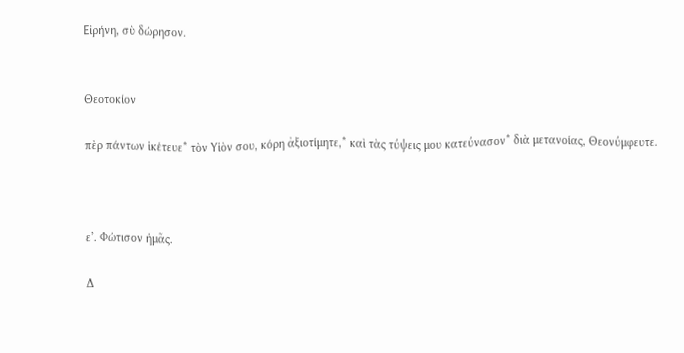Εἰρήνη, σὺ δώρησον.


Θεοτοκίον

πὲρ πάντων ἱκέτευε* τὸν Υἱὸν σου, κόρη ἀξιοτίμητε,* καὶ τὰς τύψεις μου κατεύνασον* διὰ μετανοίας, Θεονύμφευτε.



ε’. Φώτισον ἡμᾶς.

Δ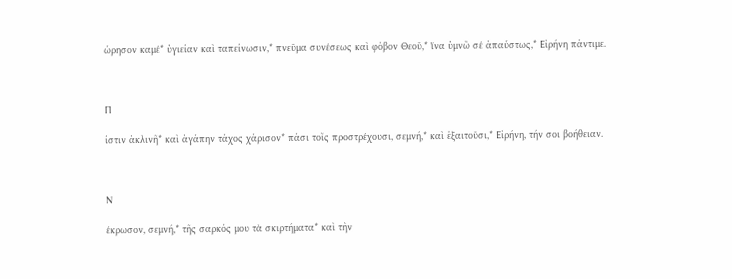ώρησον καμέ* ὑγιείαν καὶ ταπείνωσιν,* πνεῦμα συνέσεως καὶ φόβον Θεοῦ,* ἵνα ὑμνῶ σέ ἀπαύστως,* Εἰρήνη πάντιμε.



Π

ίστιν ἀκλινῆ* καὶ ἀγάπην τάχος χάρισον* πάσι τοῖς προστρέχουσι, σεμνή,* καὶ ἑξαιτοῦσι,* Εἰρήνη, τήν σοι βοήθειαν.



Ν

έκρωσον, σεμνή,* τῆς σαρκός μου τὰ σκιρτήματα* καὶ τὴν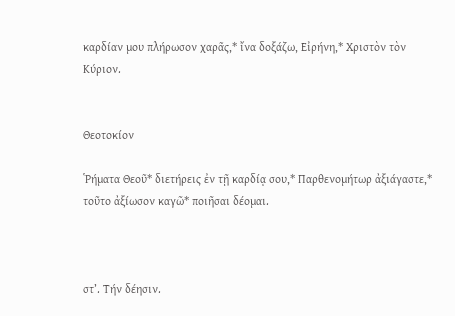καρδίαν μου πλήρωσον χαρᾶς,* ἴνα δοξάζω, Εἰρήνη,* Χριστὸν τὸν Κύριον.


Θεοτοκίον

῾Ρήματα Θεοῦ* διετήρεις ἐν τῇ καρδίᾳ σου,* Παρθενομήτωρ ἀξιάγαστε,* τοῦτο ἀξίωσον καγῶ* ποιῆσαι δέομαι.



στ’. Τήν δέησιν.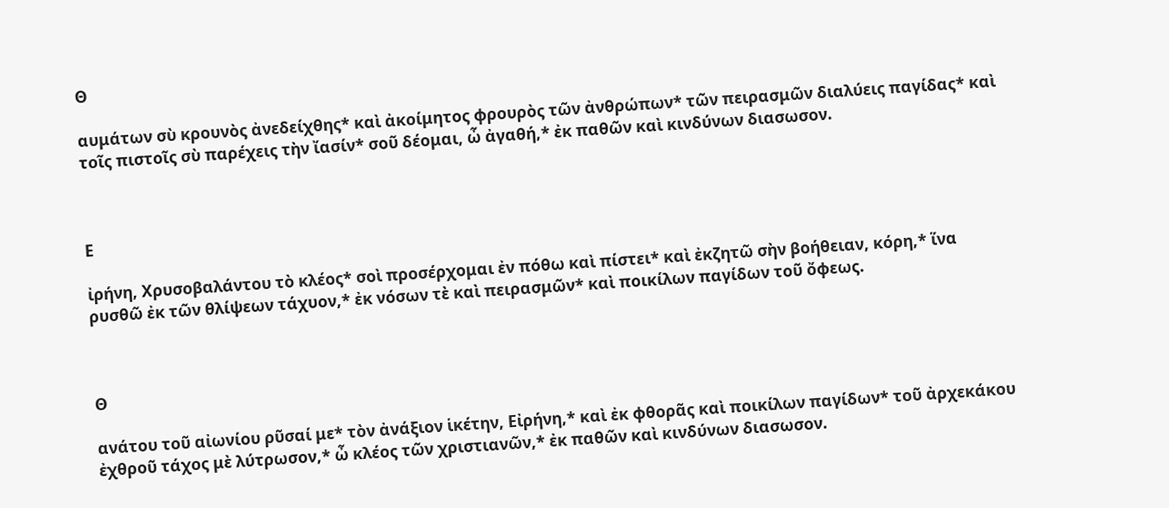Θ

αυμάτων σὺ κρουνὸς ἀνεδείχθης* καὶ ἀκοίμητος φρουρὸς τῶν ἀνθρώπων* τῶν πειρασμῶν διαλύεις παγίδας* καὶ τοῖς πιστοῖς σὺ παρέχεις τὴν ἴασίν* σοῦ δέομαι, ὦ ἀγαθή,* ἐκ παθῶν καὶ κινδύνων διασωσον.



Ε

ἰρήνη, Χρυσοβαλάντου τὸ κλέος* σοὶ προσέρχομαι ἐν πόθω καὶ πίστει* καὶ ἐκζητῶ σὴν βοήθειαν, κόρη,* ἵνα ρυσθῶ ἐκ τῶν θλίψεων τάχυον,* ἐκ νόσων τὲ καὶ πειρασμῶν* καὶ ποικίλων παγίδων τοῦ ὄφεως.



Θ

ανάτου τοῦ αἰωνίου ρῦσαί με* τὸν ἀνάξιον ἱκέτην, Εἰρήνη,* καὶ ἐκ φθορᾶς καὶ ποικίλων παγίδων* τοῦ ἀρχεκάκου ἐχθροῦ τάχος μὲ λύτρωσον,* ὦ κλέος τῶν χριστιανῶν,* ἐκ παθῶν καὶ κινδύνων διασωσον.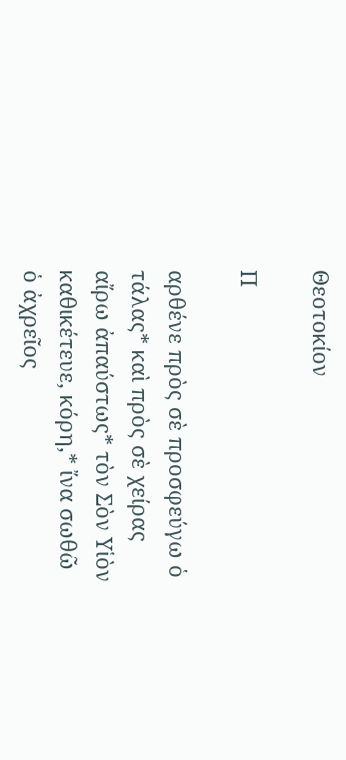Θεοτοκίον

Π

αρθένε πρὸς σὲ προσφεύγω ὁ τάλας* καὶ πρὸς σὲ χείρας αἴρω ἀπαύστως* τὸν Σὸν Υἱὸν καθικέτευε, κόρη,* ἴνα σωθῶ ὁ ἀχρεῖος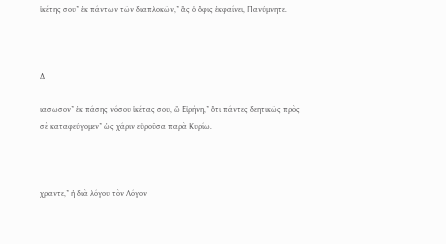ἱκέτης σου* ἐκ πάντων τῶν διαπλοκῶν,* ἃς ὁ ὄφις ἐκφαίνει, Πανύμνητε.



Δ

ιασωσον* ἐκ πάσης νόσου ἱκέτας σου, ὤ Εἰρήνη,* ὅτι πάντες δεητικῶς πρὸς σὲ καταφεύγομεν* ὡς χάριν εὑροῦσα παρὰ Κυρίω.



χραντε,* ἡ διὰ λόγου τὸν Λόγον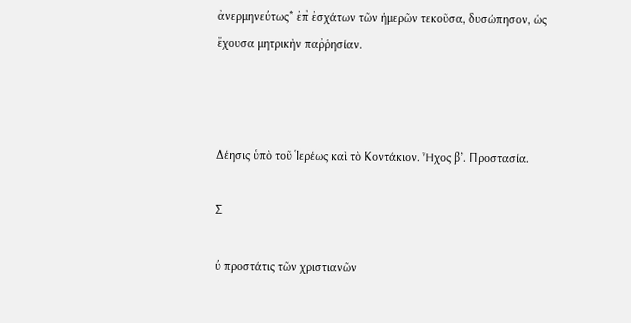ἀνερμηνεύτως* ἐπ̉ ἐσχάτων τῶν ἡμερῶν τεκοῦσα, δυσώπησον, ὡς ἔχουσα μητρικὴν παῤῥησίαν.



Δέησις ὑπὸ τοῦ Ἱερέως καὶ τὸ Κοντάκιον. Ἦχος β’. Προστασία.

Σ

ύ προστάτις τῶν χριστιανῶν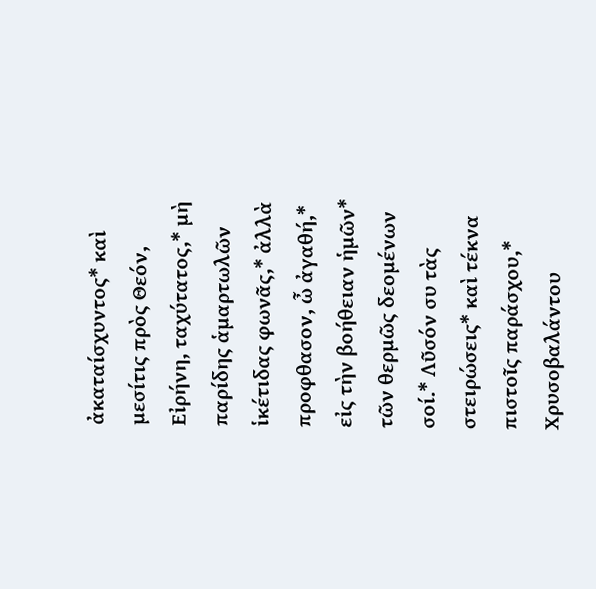ἀκαταίσχυντος* καὶ μεσίτις πρὸς Θεόν, Εἰρήνη, ταχύτατος,* μὴ παρίδης ἁμαρτωλῶν ἱκέτιδας φωνᾶς,* ἀλλὰ προφθασον, ὦ ἀγαθή,* εἰς τὴν βοήθειαν ἡμῶν* τῶν θερμῶς δεομένων σοί.* Λῦσόν συ τὰς στειρώσεις* καὶ τέκνα πιστοῖς παράσχου,* Χρυσοβαλάντου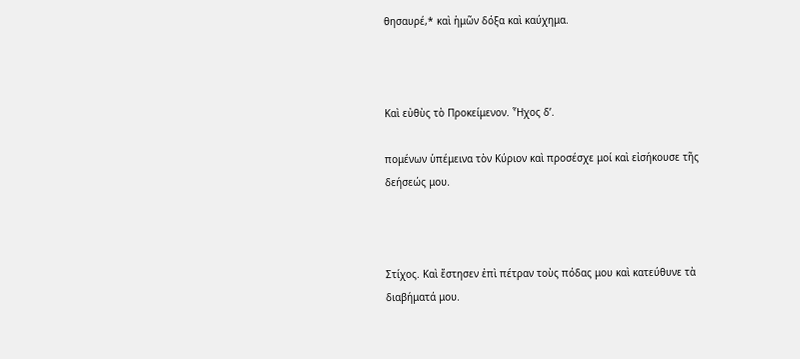θησαυρέ,* καὶ ἡμῶν δόξα καὶ καύχημα.



Καὶ εὐθὺς τὸ Προκείμενον. Ἦχος δ’.

πομένων ὑπέμεινα τὸν Κύριον καὶ προσέσχε μοί καὶ εἰσήκουσε τῆς δεήσεώς μου.



Στίχος. Καὶ ἔστησεν ἐπὶ πέτραν τοὺς πόδας μου καὶ κατεύθυνε τὰ διαβήματά μου.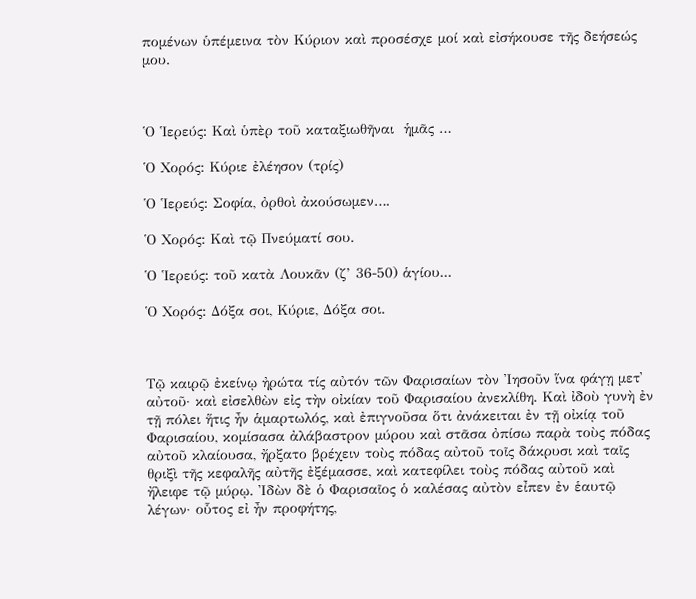πομένων ὑπέμεινα τὸν Κύριον καὶ προσέσχε μοί καὶ εἰσήκουσε τῆς δεήσεώς μου.



῾Ο ῾Ιερεύς: Καὶ ὑπὲρ τοῦ καταξιωθῆναι  ἡμᾶς …

῾Ο Χορός: Κύριε ἐλέησον (τρίς)

῾Ο ῾Ιερεύς: Σοφία, ὀρθοὶ ἀκούσωμεν….

῾Ο Χορός: Καὶ τῷ Πνεύματί σου.

῾Ο ῾Ιερεύς: τοῦ κατὰ Λουκᾶν (ζ’ 36-50) ἁγίου...

῾Ο Χορός: Δόξα σοι, Κύριε, Δόξα σοι.



Τῷ καιρῷ ἐκείνῳ ἠρώτα τίς αὐτόν τῶν Φαρισαίων τὸν Ἰησοῦν ἵνα φάγῃ μετ᾿ αὐτοῦ· καὶ εἰσελθὼν εἰς τὴν οἰκίαν τοῦ Φαρισαίου ἀνεκλίθη. Καὶ ἰδοὺ γυνὴ ἐν τῇ πόλει ἥτις ἦν ἁμαρτωλός, καὶ ἐπιγνοῦσα ὅτι ἀνάκειται ἐν τῇ οἰκίᾳ τοῦ Φαρισαίου, κομίσασα ἀλάβαστρον μύρου καὶ στᾶσα ὀπίσω παρὰ τοὺς πόδας αὐτοῦ κλαίουσα, ἤρξατο βρέχειν τοὺς πόδας αὐτοῦ τοῖς δάκρυσι καὶ ταῖς θριξὶ τῆς κεφαλῆς αὐτῆς ἐξέμασσε, καὶ κατεφίλει τοὺς πόδας αὐτοῦ καὶ ἤλειφε τῷ μύρῳ. Ἰδὼν δὲ ὁ Φαρισαῖος ὁ καλέσας αὐτὸν εἶπεν ἐν ἑαυτῷ λέγων· οὗτος εἰ ἦν προφήτης,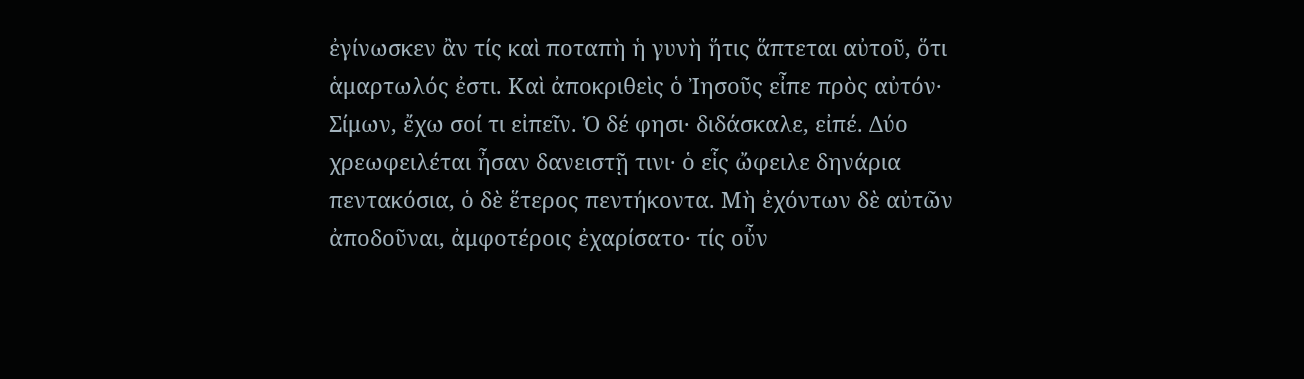ἐγίνωσκεν ἂν τίς καὶ ποταπὴ ἡ γυνὴ ἥτις ἅπτεται αὐτοῦ, ὅτι ἁμαρτωλός ἐστι. Καὶ ἀποκριθεὶς ὁ Ἰησοῦς εἶπε πρὸς αὐτόν· Σίμων, ἔχω σοί τι εἰπεῖν. Ὁ δέ φησι· διδάσκαλε, εἰπέ. Δύο χρεωφειλέται ἦσαν δανειστῇ τινι· ὁ εἷς ὤφειλε δηνάρια πεντακόσια, ὁ δὲ ἕτερος πεντήκοντα. Μὴ ἐχόντων δὲ αὐτῶν ἀποδοῦναι, ἀμφοτέροις ἐχαρίσατο· τίς οὖν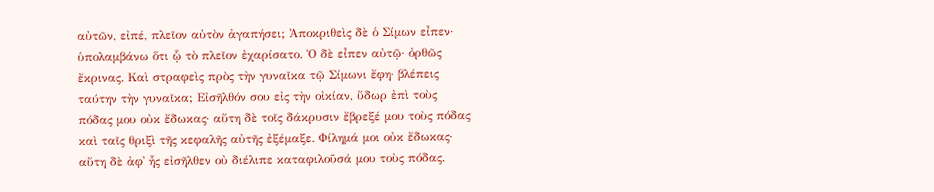αὐτῶν, εἰπέ, πλεῖον αὐτὸν ἀγαπήσει; Ἀποκριθεὶς δὲ ὁ Σίμων εἶπεν· ὑπολαμβάνω ὅτι ᾧ τὸ πλεῖον ἐχαρίσατο. Ὁ δὲ εἶπεν αὐτῷ· ὀρθῶς ἔκρινας. Καὶ στραφεὶς πρὸς τὴν γυναῖκα τῷ Σίμωνι ἔφη· βλέπεις ταύτην τὴν γυναῖκα; Εἰσῆλθόν σου εἰς τὴν οἰκίαν, ὕδωρ ἐπὶ τοὺς πόδας μου οὐκ ἔδωκας· αὕτη δὲ τοῖς δάκρυσιν ἔβρεξέ μου τοὺς πόδας καὶ ταῖς θριξὶ τῆς κεφαλῆς αὐτῆς ἐξέμαξε. Φίλημά μοι οὐκ ἔδωκας· αὕτη δὲ ἀφ᾿ ἧς εἰσῆλθεν οὐ διέλιπε καταφιλοῦσά μου τοὺς πόδας.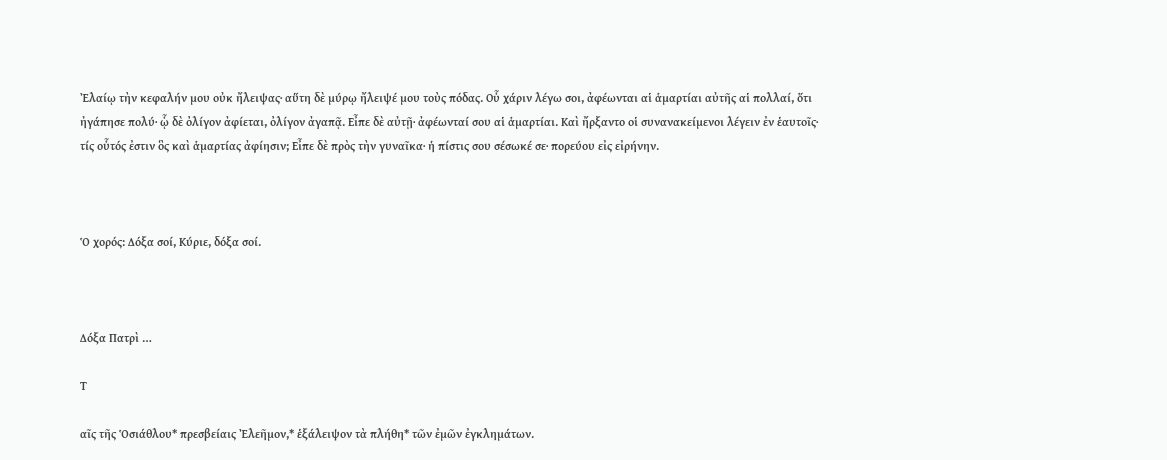Ἐλαίῳ τὴν κεφαλήν μου οὐκ ἤλειψας· αὕτη δὲ μύρῳ ἤλειψέ μου τοὺς πόδας. Οὗ χάριν λέγω σοι, ἀφέωνται αἱ ἁμαρτίαι αὐτῆς αἱ πολλαί, ὅτι ἠγάπησε πολύ· ᾧ δὲ ὀλίγον ἀφίεται, ὀλίγον ἀγαπᾷ. Εἶπε δὲ αὐτῇ· ἀφέωνταί σου αἱ ἁμαρτίαι. Καὶ ἤρξαντο οἱ συνανακείμενοι λέγειν ἐν ἑαυτοῖς· τίς οὗτός ἐστιν ὃς καὶ ἁμαρτίας ἀφίησιν; Εἶπε δὲ πρὸς τὴν γυναῖκα· ἡ πίστις σου σέσωκέ σε· πορεύου εἰς εἰρήνην.



Ὁ χορός: Δόξα σοί, Κύριε, δόξα σοί.



Δόξα Πατρὶ …

Τ

αῖς τῆς Ὁσιάθλου* πρεσβείαις Ἐλεῆμον,* ἑξάλειψον τὰ πλήθη* τῶν ἐμῶν ἐγκλημάτων.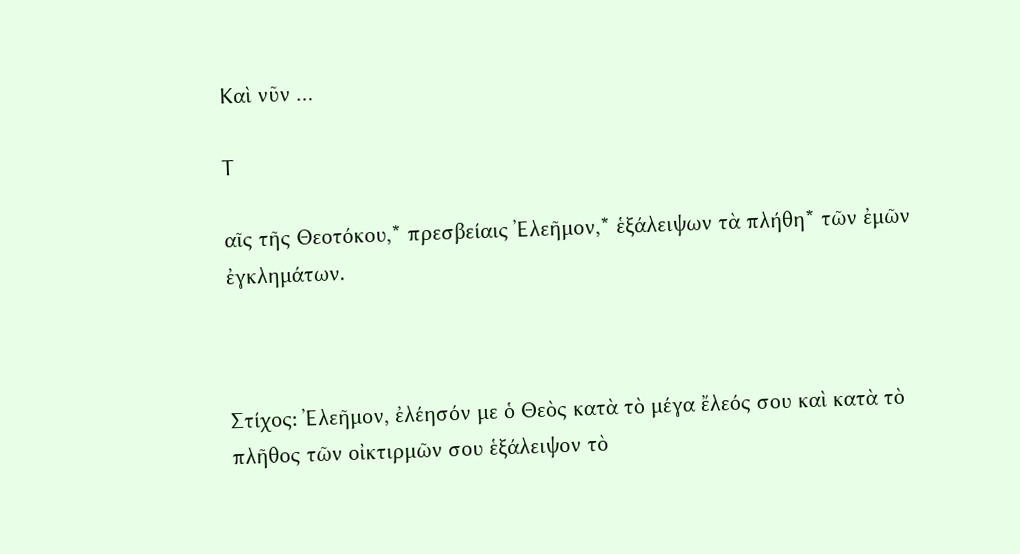Καὶ νῦν …

Τ

αῖς τῆς Θεοτόκου,* πρεσβείαις Ἐλεῆμον,* ἑξάλειψων τὰ πλήθη* τῶν ἐμῶν ἐγκλημάτων.



Στίχος: Ἐλεῆμον, ἐλέησόν με ὁ Θεὸς κατὰ τὸ μέγα ἔλεός σου καὶ κατὰ τὸ πλῆθος τῶν οἰκτιρμῶν σου ἑξάλειψον τὸ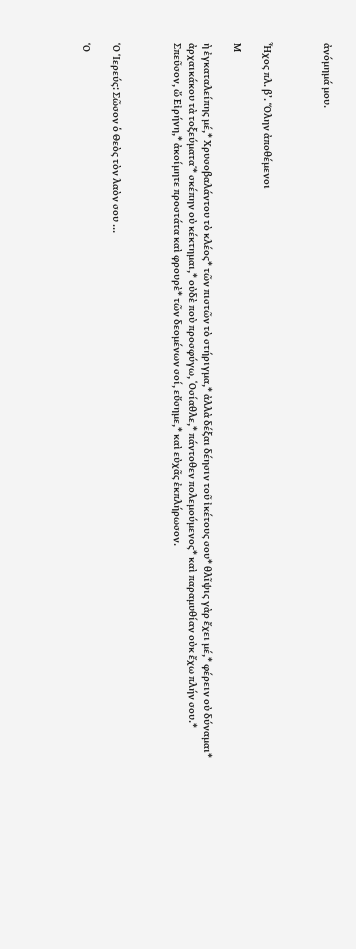ἀνόμημά μου.



Ἦχος πλ. β’. Ὅλην ἀποθέμενοι

Μ

ὴ ἐγκαταλείπης μέ,* Χρυσοβαλάντου τὸ κλέος* τῶν πιστῶν τὸ στήριγμα,* ἀλλὰ δέξαι δέησιν τοῦ ἰκέτους σου* θλῖψις γὰρ ἔχει μέ,* φέρειν οὐ δύναμαι* ἀρχαικάκου τὰ τοξεύματα˙* σκέπην οὐ κέκτημαι,* οὐδὲ ποὺ προσφύγω, ῾Οσίαθλε,* πάντοθεν πολεμούμενος* καὶ παραμυθίαν οὐκ ἔχω πλήν σου.* Σπεῦσον, ὤ Εἰρήνη,* ἀκοίμητε προστάτα καὶ φρουρὲ* τῶν δεομένων σοί, εὔσημε,* καὶ εὐχᾶς ἐκπλήρωσον.



Ὁ Ἱερεύς: Σῶσον ὁ Θεὸς τὸν λαὸν σου …

Ὁ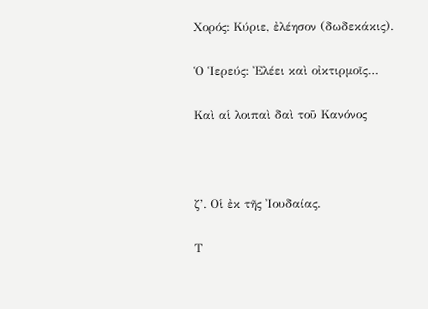Χορός: Κύριε, ἐλέησον (δωδεκάκις).

Ὁ Ἱερεύς: Ἐλέει καὶ οἰκτιρμοῖς…

Καὶ αἱ λοιπαὶ δαὶ τοῦ Κανόνος



ζ’. Οἱ ἐκ τῆς Ἰουδαίας.

Τ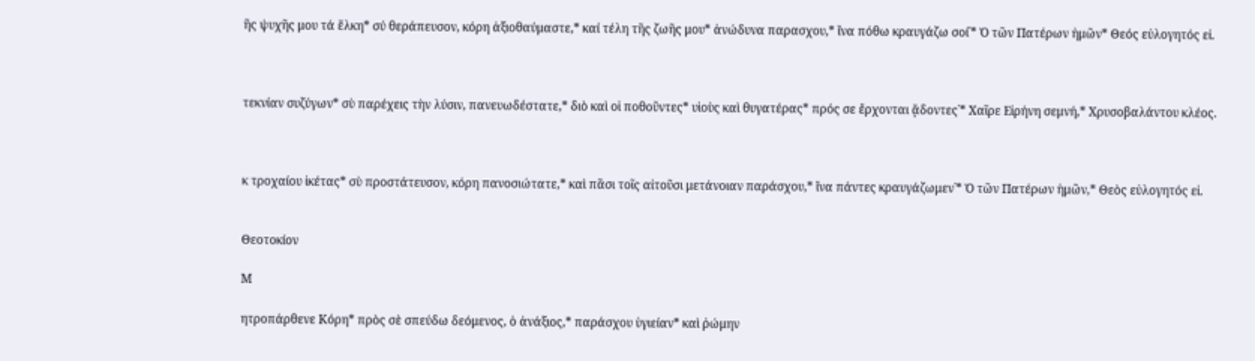ῆς ψυχῆς μου τά ἕλκη* σύ θεράπευσον, κόρη ἀξιοθαύμαστε,* καί τέλη τῆς ζωῆς μου* ἀνώδυνα παρασχου,* ἴνα πόθω κραυγάζω σοί˙* Ὁ τῶν Πατέρων ἠμῶν* Θεός εὐλογητός εἰ.



τεκνίαν συζύγων* σὺ παρέχεις τὴν λύσιν, πανευωδέστατε,* διὸ καὶ οἱ ποθοῦντες* υἱοὺς καὶ θυγατέρας* πρός σε ἔρχονται ᾄδοντες˙* Χαῖρε Εἰρήνη σεμνή,* Χρυσοβαλάντου κλέος.



κ τροχαίου ἰκέτας* σὺ προστάτευσον, κόρη πανοσιώτατε,* καὶ πᾶσι τοῖς αἰτοῦσι μετάνοιαν παράσχου,* ἴνα πάντες κραυγάζωμεν˙* Ὁ τῶν Πατέρων ἡμῶν,* Θεὸς εὐλογητός εἰ.


Θεοτοκίον

Μ

ητροπάρθενε Κόρη* πρὸς σὲ σπεύδω δεόμενος, ὁ ἀνάξιος,* παράσχου ὑγιείαν* καὶ ῥώμην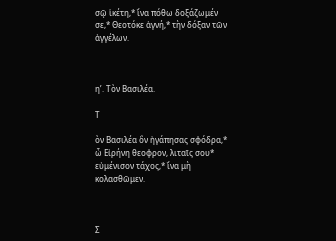σῷ ἱκέτη,* ἴνα πόθω δοξάζωμέν σε,* Θεοτόκε ἁγνή,* τὴν δόξαν τῶν ἀγγέλων.



η’. Τὸν Βασιλέα.

Τ

ὸν Βασιλέα ὃν ἠγάπησας σφόδρα,* ὦ Εἰρήνη θεοφρον, λιταῖς σου* εὐμένισον τάχος,* ἴνα μὴ κολασθῶμεν.



Σ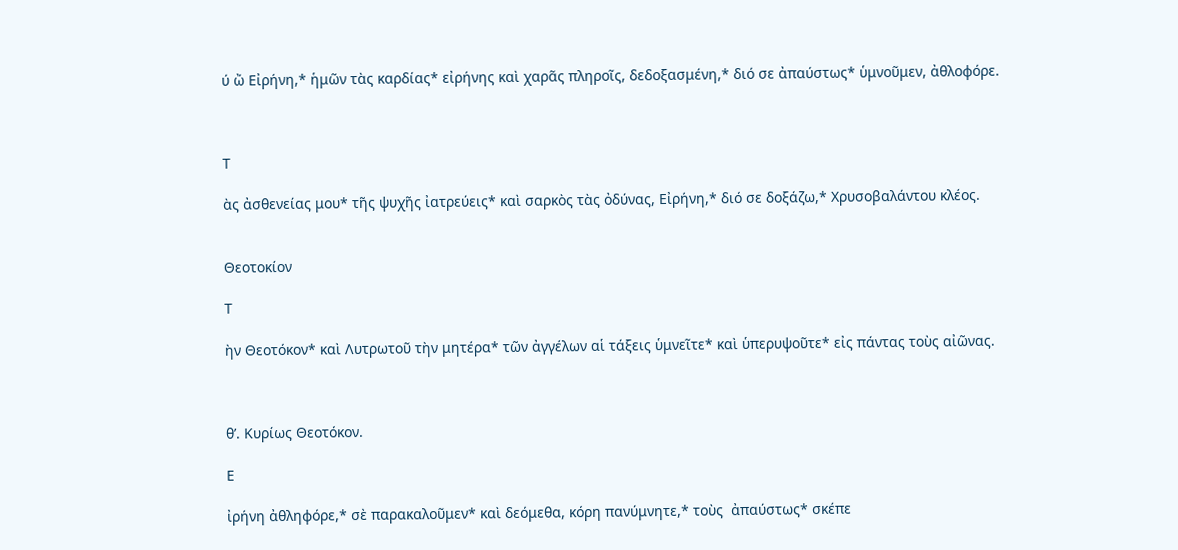ύ ὤ Εἰρήνη,* ἡμῶν τὰς καρδίας* εἰρήνης καὶ χαρᾶς πληροῖς, δεδοξασμένη,* διό σε ἀπαύστως* ὑμνοῦμεν, ἀθλοφόρε.



Τ

ὰς ἀσθενείας μου* τῆς ψυχῆς ἰατρεύεις* καὶ σαρκὸς τὰς ὀδύνας, Εἰρήνη,* διό σε δοξάζω,* Χρυσοβαλάντου κλέος.


Θεοτοκίον

Τ

ὴν Θεοτόκον* καὶ Λυτρωτοῦ τὴν μητέρα* τῶν ἀγγέλων αἱ τάξεις ὑμνεῖτε* καὶ ὑπερυψοῦτε* εἰς πάντας τοὺς αἰῶνας.



θ’. Κυρίως Θεοτόκον.

Ε

ἰρήνη ἀθληφόρε,* σὲ παρακαλοῦμεν* καὶ δεόμεθα, κόρη πανύμνητε,* τοὺς  ἀπαύστως* σκέπε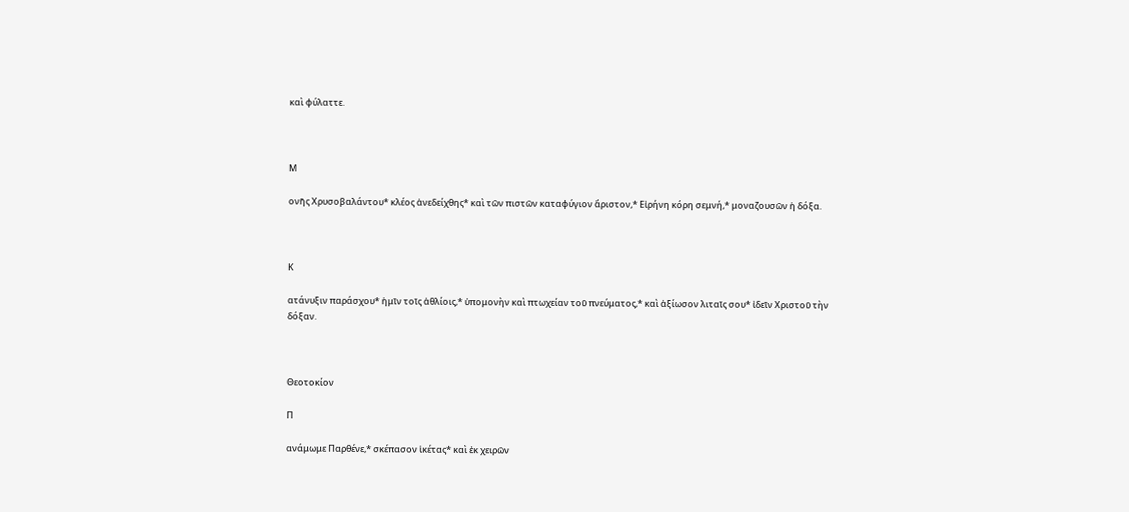καὶ φύλαττε.



Μ

ονῆς Χρυσοβαλάντου* κλέος ἀνεδείχθης* καὶ τῶν πιστῶν καταφύγιον ἄριστον,* Εἰρήνη κόρη σεμνή,* μοναζουσῶν ἡ δόξα.



Κ

ατάνυξιν παράσχου* ἡμῖν τοῖς ἀθλίοις,* ὑπομονὴν καὶ πτωχείαν τοῦ πνεύματος,* καὶ ἀξίωσον λιταῖς σου* ἰδεῖν Χριστοῦ τὴν δόξαν.



Θεοτοκίον

Π

ανάμωμε Παρθένε,* σκέπασον ἱκέτας* καὶ ἐκ χειρῶν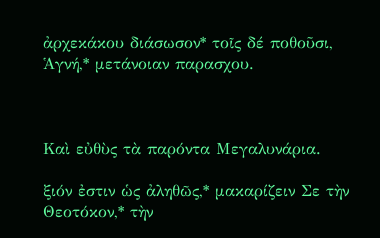ἀρχεκάκου διάσωσον* τοῖς δέ ποθοῦσι, Ἁγνή,* μετάνοιαν παρασχου.



Καὶ εὐθὺς τὰ παρόντα Μεγαλυνάρια.

ξιόν ἐστιν ὡς ἀληθῶς,* μακαρίζειν Σε τὴν Θεοτόκον,* τὴν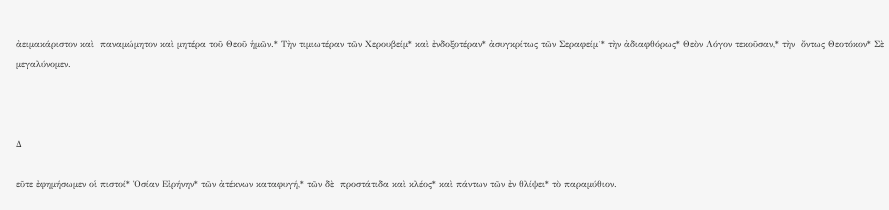ἀειμακάριστον καὶ  παναμώμητον καὶ μητέρα τοῦ Θεοῦ ἡμῶν.* Τὴν τιμιωτέραν τῶν Χερουβείμ* καὶ ἐνδοξοτέραν* ἀσυγκρίτως τῶν Σεραφείμ˙* τὴν ἀδιαφθόρως* Θεὸν Λόγον τεκοῦσαν,* τὴν  ὄντως Θεοτόκον* Σὲ μεγαλύνομεν.



Δ

εῦτε ἐφημήσωμεν οἱ πιστοί* Ὁσίαν Εἰρήνην* τῶν ἀτέκνων καταφυγή,* τῶν δὲ  προστάτιδα καὶ κλέος* καὶ πάντων τῶν ἐν θλίψει* τὸ παραμύθιον.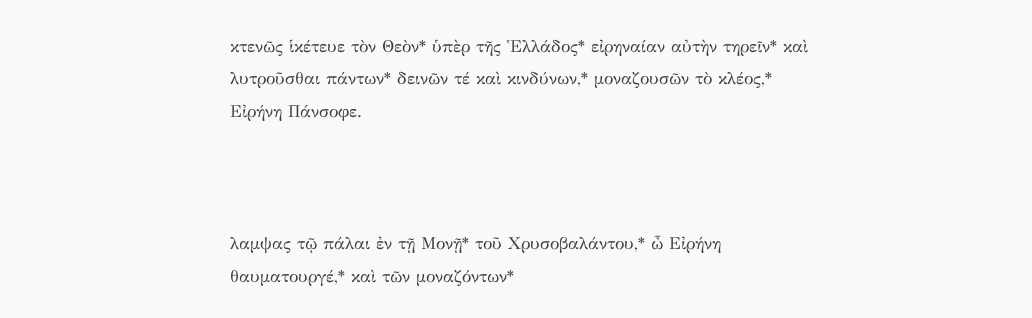κτενῶς ἱκέτευε τὸν Θεὸν* ὑπὲρ τῆς Ἑλλάδος* εἰρηναίαν αὐτὴν τηρεῖν* καὶ λυτροῦσθαι πάντων* δεινῶν τέ καὶ κινδύνων,* μοναζουσῶν τὸ κλέος,* Εἰρήνη Πάνσοφε.



λαμψας τῷ πάλαι ἐν τῇ Μονῇ* τοῦ Χρυσοβαλάντου,* ὦ Εἰρήνη θαυματουργέ,* καὶ τῶν μοναζόντων*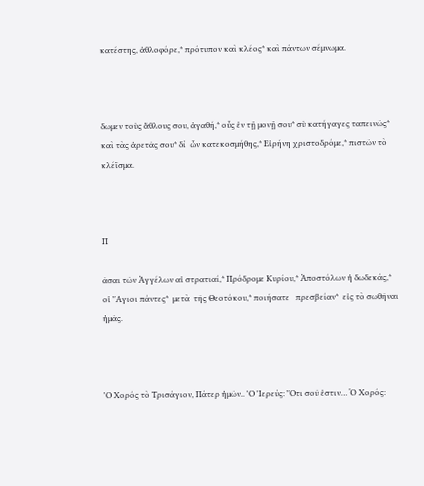κατέστης, ἀθλοφόρε,* πρότυπον καὶ κλέος* καὶ πάντων σέμνωμα.



δωμεν τοὺς ἄθλους σου, ἀγαθή,* οὖς ἐν τῇ μονῇ σου* σὺ κατήγαγες ταπεινῶς* καὶ τὰς ἀρετᾶς σου* δι̉  ὧν κατεκοσμήθης,* Εἰρήνη χριστοδρόμε,* πιστῶν τὸ κλέϊσμα.



Π

ᾶσαι τῶν Ἀγγέλων αἱ στρατιαί,* Πρόδρομε Κυρίου,* Ἀποστόλων ἡ δωδεκάς,* οἱ ῞Αγιοι πάντες*  μετὰ  τῆς Θεοτόκου,* ποιήσατε   πρεσβείαν*  εἰς τὸ σωθῆναι ἡμᾶς.



῾Ο Χορός τὸ Τρισάγιον, Πάτερ ἡμῶν.. ῾Ο ῾Ιερεύς: ῞Οτι σοῦ ἐστιν… Ὁ Χορός: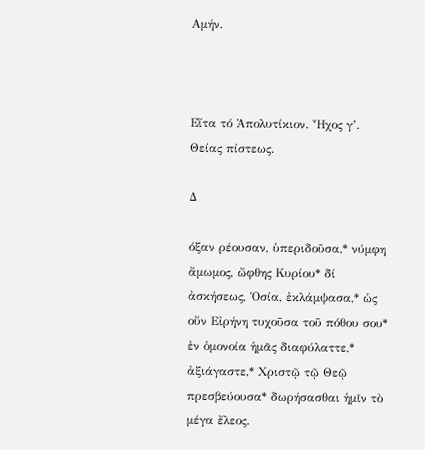Αμήν.



Εἴτα τό Ἀπολυτίκιον. Ἦχος γ’. Θείας πίστεως.

Δ

όξαν ρέουσαν, ὑπεριδοῦσα,* νύμφη ἄμωμος, ὤφθης Κυρίου* δί ἀσκήσεως, Ὁσία, ἐκλάμψασα,* ὡς οὔν Εἰρήνη τυχοῦσα τοῦ πόθου σου* ἐν ὁμονοία ἡμᾶς διαφύλαττε,* ἀξιάγαστε,* Χριστῷ τῷ Θεῷ πρεσβεύουσα* δωρήσασθαι ἡμῖν τὸ μέγα ἔλεος.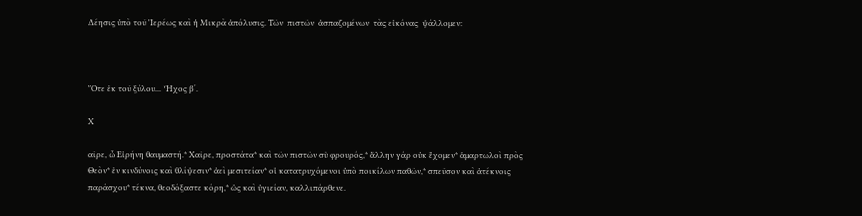Δέησις ὑπὸ τοῦ ῾Ιερέως καὶ ἡ Μικρὰ ἀπόλυσις. Τῶν  πιστῶν  ἀσπαζομένων  τὰς εἰκόνας  ψάλλομεν:



῞Οτε ἐκ τοῦ ξύλου... ῏Ηχος βʹ.

Χ

αῖρε, ὦ Εἰρήνη θαυμαστή.* Χαῖρε, προστάτα* καὶ τῶν πιστῶν σὺ φρουρός,* ἄλλην γάρ οὐκ ἔχομεν* ἁμαρτωλοὶ πρὸς Θεὸν* ἐν κινδύνοις καὶ θλίψεσιν* ἀεὶ μεσιτείαν* οἱ κατατρυχόμενοι ὑπὸ ποικίλων παθῶν,* σπεῦσον καὶ ἀτέκνοις παράσχου* τέκνα, θεοδόξαστε κόρη,* ὡς καὶ ὑγιείαν, καλλιπάρθενε.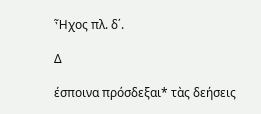Ἦχος πλ. δ΄.

Δ

έσποινα πρόσδεξαι* τὰς δεήσεις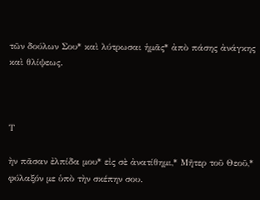τῶν δούλων Σου* καὶ λύτρωσαι ἡμᾶς* ἀπὸ πάσης ἀνάγκης καὶ θλίψεως.



Τ

ὴν πᾶσαν ἐλπίδα μου* εἰς σὲ ἀνατίθημι,* Μῆτερ τοῦ Θεοῦ,* φύλαξόν με ὑπὸ τὴν σκέπην σου.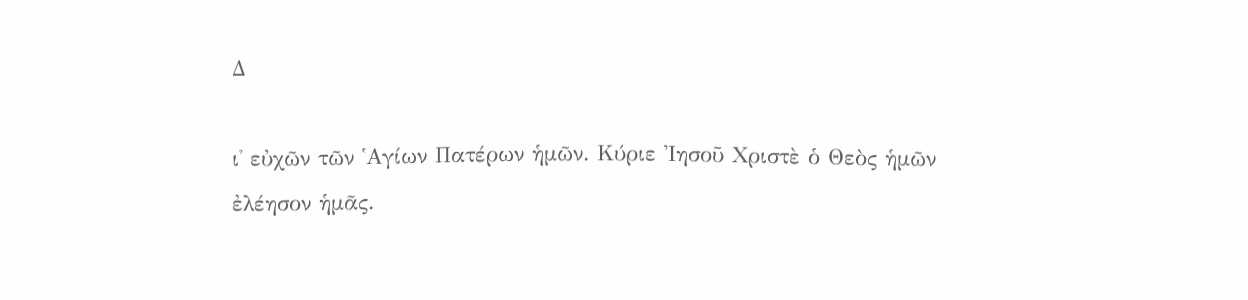Δ

ι̉ εὐχῶν τῶν ῾Αγίων Πατέρων ἡμῶν. Κύριε Ἰησοῦ Χριστὲ ὁ Θεὸς ἡμῶν ἐλέησον ἡμᾶς.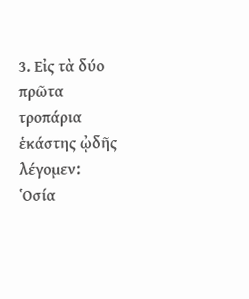3. Εἰς τὰ δύο πρῶτα τροπάρια ἑκάστης ᾠδῆς λέγομεν: ῾Οσία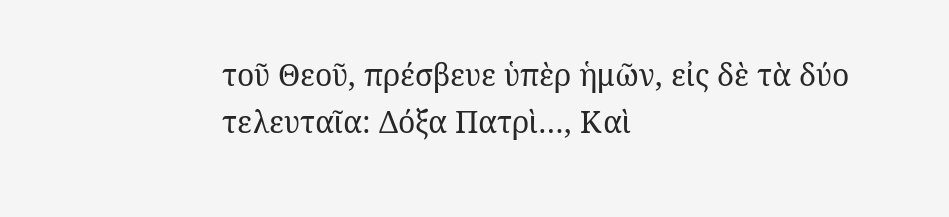τοῦ Θεοῦ, πρέσβευε ὑπὲρ ἡμῶν, εἰς δὲ τὰ δύο τελευταῖα: Δόξα Πατρὶ…, Καὶ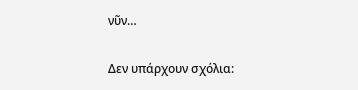νῦν…

Δεν υπάρχουν σχόλια: